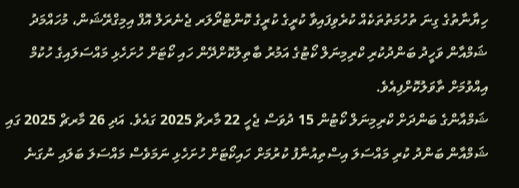ހިޔާނާތުގެ ގިނަ ތުހުމަތުތަކެއް ކުރެވިފައިވާ ކުރީގެ ކުރީގެ ކޮންޓްރޯލަރ ޖެނެރަލް އޮފް އިމިގްރޭޝަން، މުހައްމަދު ޝަމްއާން ވަހީދު ބަންދުކުރި ކްރިމިނަލް ކޯޓުގެ އަމުރު ބާތިލުކޮށްދޭން ހައި ކޯޓަށް ހުށަހެޅި މައްސަލައިގެ ހުކުމް އިއްވުމަށް ތާވަލުކޮށްފިއެވެ.
ޝަމްއާންގެ ބަންދަށް ކްރިމިނަލް ކޯޓުން 15 ދުވަސް ޖެހީ 22 މާރޗް 2025 ގައެވެ. އަދި 26 މާރޗް 2025 ގައި ޝަމްއާން ބަންދު ކުރި މައްސަލަ އިސްތިއުނާފު ކުރުމަށް ހައިކޯޓަށް ހުށަހެޅި ނަމަވެސް މައްސަލަ ބަލައި ނުގަނެ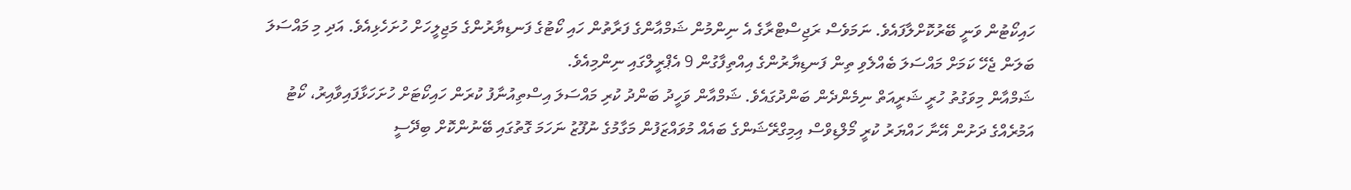ހައިކޯޓުން ވަނީ ބޭރުކޮށްލާފައެވެ. ނަމަވެސް ރަޖިސްޓްރާގެ އެ ނިންމުން ޝަމްއާންގެ ފަރާތުން ހައި ކޯޓުގެ ފަނޑިޔާރުންގެ މަޖިލީހަށް ހުށަހެޅިއެވެ. އަދި މި މައްސަލަ ބަލަން ޖެހޭ ކަމަށް މައްސަލަ ބެއްލެވި ތިން ފަނޑިޔާރުންގެ އިއްތިފާގުން 9 އެޕްރީލްގައި ނިންމިއެވެ.
ޝަމްއާން މިވަގުތު ހުރީ ޝަރީއަތް ނިމެންދެން ބަންދުގައެވެ. ޝަމްއާން ވަހީދު ބަންދު ކުރި މައްސަލަ އިސްތިއުނާފު ކުރަން ހައިކޯޓަށް ހުށަހަޅާފައިވާއިރު، ކޯޓު އަމުރެއްގެ ދަށުން އޭނާ ހައްޔަރު ކުރީ މޯލްޑިވްސް އިމިގްރޭޝަންގެ ބައެއް މުވައްޒަފުން މަގާމުގެ ނުފޫޒު ނަހަމަ ގޮތުގައި ބޭނުންކޮށް ބިދޭސީ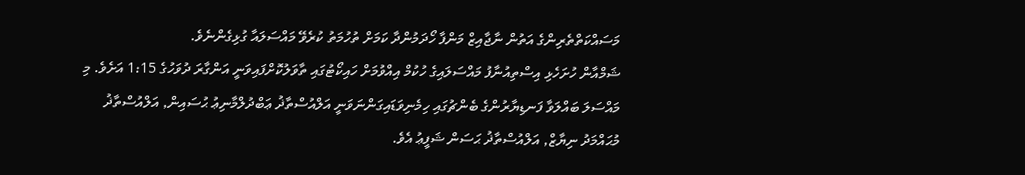މަސައްކަތްތެރިންގެ އަތުން ނާޖާއިޒް މަންފާ ހޯދަމުންދާ ކަމަށް ތުހުމަތު ކުރެވޭ މައްސަލައާ ގުޅިގެންނެވެ.
ޝަމްއާން ހުށަހެޅި އިސްތިއުނާފު މައްސަލައިގެ ހުކުމް އިއްވުމަށް ހައިކޯޓުގައި ތާވަލުކޮށްފައިވަނީ އަންގާރަ ދުވަހުގެ 1:15 އަށެވެ. މި މައްސަލަ ބައްލަވާ ފަނޑިޔާރުންގެ ބެންޗުގައި ހިމެނިވަޑައިގަންނަވަނީ އަލްއުސްތާޛު ޢަބްދުލްމާނިޢު ޙުސައިން, އަލްއުސްތާޛު މުޙައްމަދު ނިޔާޒް, އަލްއުސްތާޛު ޙަސަން ޝަފީޢު އެވެ.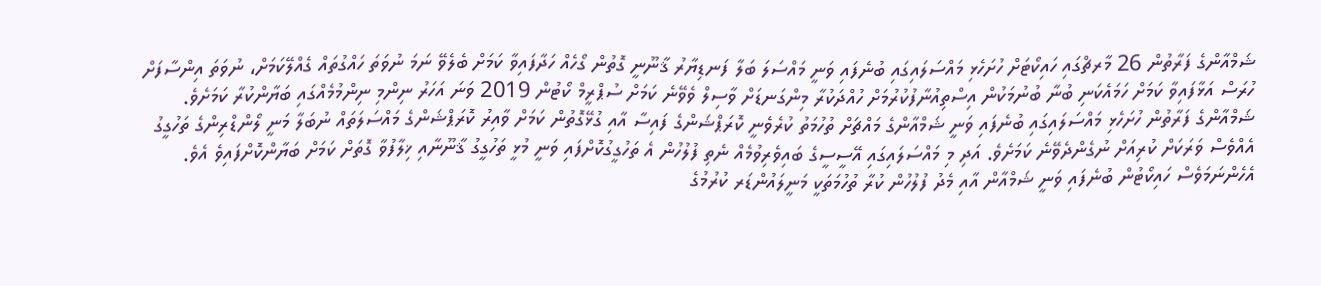ޝަމްއާންގެ ފަރާތުން 26 މާރޗްގައި ހައިކޯޓަށް ހުށަހެޅި މައްސަލައިގައި ބުނެފައި ވަނީ މައްސަލަ ބަލާ ފަނޑިޔާރު ޤާނޫނީ ގޮތުން ގޯހެއް ހަދާފައިވާ ކަމަށް ބެލެވޭ ނަމަ ނުވަތަ ހައްގުތައް ގެއްލޭކަމަށް، ނުވަތަ އިންސާފަށް ހުރަސް އަޅާފައިވާ ކަމަށް ހަމައެކަނި ބުނާ ބުނުމަކުން އިސްތިއުނާފުކުރުމަށް ހުއްދަކުރާ މިންގަނޑަށް ވާސިލް ވެވޭނެ ކަމަށް ސުޕްރީމް ކޯޓުން 2019 ވަނަ އަހަރު ނިންމި ނިންމުމެއްގައި ބަޔާންކުރާ ކަމަށެވެ.
ޝަމްއާންގެ ފަރާތުން ހުށަހެޅި މައްސަލައިގައި ބުނެފައި ވަނީ ޝަމްއާންގެ މައްޗަށް ތުހުމަތު ކުރެވެނީ ކޮރަޕްޝަންގެ ފައިސާ އާއި ގުޅޭގޮތުން ކަމަށް ވާއިރު ކޮރަޕްޝަންގެ މައްސަލަތައް ނުބަލާ މަނީ ލޯންޑްރިންގެ ތަހުގީގު އެއްވެސް ވަރަކަށް ކުރިއަށް ނުގެންދެވޭނެ ކަމަށެވެ. އަދި މި މައްސަލައިގައި އޭސީސީގެ ބައިވެރިވުމެއް ނެތި ފުލުހުން އެ ތަހުގީގުކޮށްފައި ވަނީ މުޅީ ތަހުގީގު ޤާނޫނާއި ޚިލާފުވާ ގޮތަށް ކަމަށް ބަޔާންކޮށްފައިވެ އެވެ.
އެހެންނަމަވެސް ހައިކޯޓުން ބުނެފައި ވަނީ ޝަމްއާން އާއި މެދު ފުލުހުން ކުރާ ތުހުމަތަކީ މަނީލައުންޑަރ ކުރުމުގެ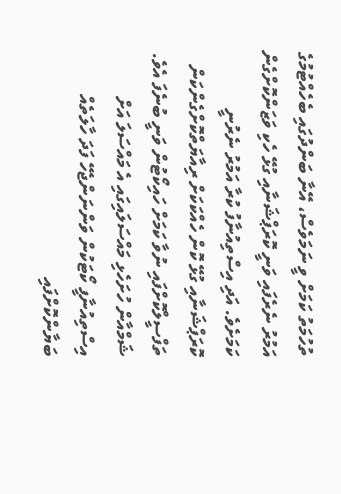ތުހުމަތު ކަމަށް ވީ ނަމަވެސް، އޭނާ ބަންދުގައި ބެހެއްޓުމުގެ އަމުރު ނެރެފައި ވަނީ ކޮރަޕްޝަނާއި ގުޅޭ ހެކި ވަޒަންކޮށްގެން ކަމަށެވެ. އަދި އިސްތިއުނާފު ކުރާ އަމުރު ނެރުނީ ކޮރަޕްޝަނާއި ގުޅޭ ކޮން ހެއްކަކަށް ރިއާޔަތްކޮށްގެންކަން ތަފްސީލްކޮށްފައި ނުވާ ކަމަށް ހައިކޯޓުން ވަނީ ބުނެފަ އެވެ.
ޝަމްއާން ހުށަހެޅި މައްސަލައިގައި އެ މައްސަލަ އަށް އިސްތިއުނާފީ ކޯޓަކުން ވަންނަންޖެހޭ ފަދަ ހާލަތެއް ބަޔާންކޮށްފައި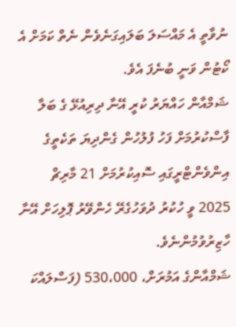ނުވާތީ އެ މައްސަލަ ބަލައިގަނެވެން ނެތް ކަމަށް އެ ކޯޓުން ވަނީ ބުނެފަ އެވެ.
ޝަމްއާން ހައްޔަރު ކުރީ އޭނާ ދިރިއުޅޭ ގެ ބަލާ ފާސްކުރުމަށް ފަހު ފުލުހުން ގެންދިޔަ ތަކެތީގެ އިންވެންޓްރީގައި ސޮއިކުރުމަށް 21 މާރިޗް 2025 ވީ ހުކުރު ދުވަހުގެރޭ ހެންވޭރު ޕޮލިހަށް އޭނާ ހާޒިރުވުމުންނެވެ.
ޝަމްއާންގެ އަމުރަށް، 530،000 (ފަސްލައްކަ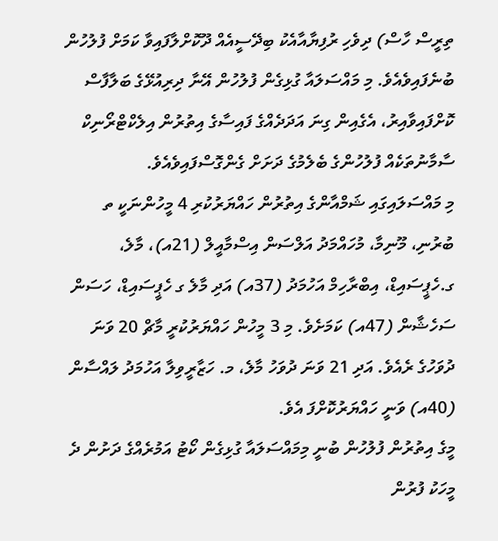ތިރީސް ހާސް) ދިވެހި ރުފިޔާއާއެކު ބިދޭސީއެއް ދޫކޮށްލާފައިވާ ކަމަށް ފުލުހުން ބުނެފައިވެއެވެ. މި މައްސަލައާ ގުޅިގެން ފުލުހުން އޭނާ ދިރިއުޅޭގެ ބަލާފާސް ކޮށްފައިވާއިރު، އެގެއިން ގިނަ އަދަދެއްގެ ފައިސާގެ އިތުރުން އިލެކްޓްރޯނިކް ސާމާނުތަކެއް ފުލުހުންގެ ބެލެމުގެ ދަށަށް ގެންގޮސްފައިވެއެވެ.
މި މައްސަލައިގައި ޝަމްއާންގެ އިތުރުން ހައްޔަރުކުރި 4 މީހުންނަކީ ތ ބުރުނި، މޫނިމާ، މުހައްމަދު އަލްސަން އިސްމާއީލް (21އ)، މާލެ، ގ.ހެޕީސައިޑް، އިބްރާހިމް އަހުމަދު (37އ) އަދި މާލެ ގ ހެޕީސައިޑް، ހަސަން ސަހެޝާން (47އ) ކަމަށެވެ. މި 3 މީހުން ހައްޔަރުކުރީ މާޗް 20 ވަނަ ދުވަހުގެ ރެއެވެ. އަދި 21 ވަނަ ދުވަހު މާލެ، މ. ހަޒާރީވިލާ އަހުމަދު ލައްސާން (40އ) ވަނީ ހައްޔަރުކޮށްފަ އެވެ.
މީގެ އިތުރުން ފުލުހުން ބުނީ މިމައްސަލައާ ގުޅިގެން ކޯޓު އަމުރެއްގެ ދަށުން ދެ މީހަކު ފުރުން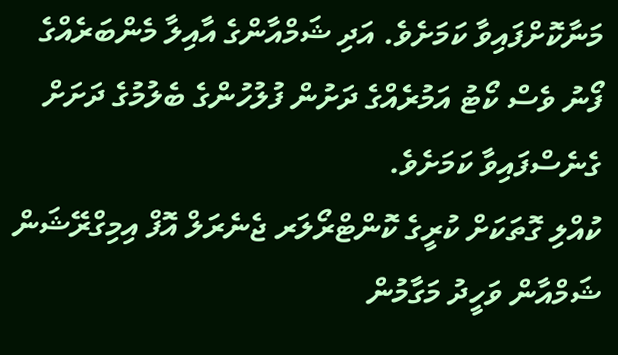މަނާކޮށްފައިވާ ކަމަށެވެ. އަދި ޝަމްއާންގެ އާއިލާ މެންބަރެއްގެ ފޯނު ވެސް ކޯޓު އަމުރެއްގެ ދަށުން ފުލުހުންގެ ބެލުމުގެ ދަށަށް ގެނެސްފައިވާ ކަމަށެވެ.
ކުއްލި ގޮތަކަށް ކުރީގެ ކޮންޓްރޯލަރ ޖެނެރަލް އޮފް އިމިގްރޭޝަން ޝަމްއާން ވަހީދު މަގާމުން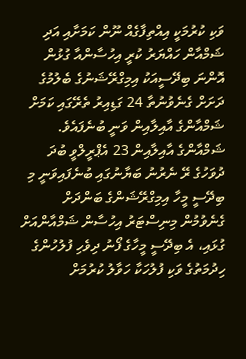ވަކި ކުރުމަކީ އިއްތިފާގެއް ނޫން ކަމަށާއި އަދި ޝަމްއާން ހައްޔަރު ކުރީ އިހުސާންއާ ގުޅުން އޮންނަ ބިދޭސީއަކު އިމިގްރޭޝަނުގެ ބެލުމުގެ ދަށަށް ގެނެވުނުތާ 24 ގަޑިއިރު ތެރޭގައި ކަމަށް ޝަމްއާންގެ އާއިލާއިން ވަނީ ބުނެފައެވެ.
ޝަމްއާންގެ އާއިލާއިން 23 އެޕްރީލްވީ ބުދަ ދުވަހުގެ ރޭ ނެރުނު ބަޔާނުގައި ބުނެފައިވަނީ މި ބިދޭސީ މީހާ އިމިގްރޭޝަންގެ ބަންދަށް ގެނެވުމުން މިނިސްޓަރު އިހުސާން ޝަމްއާންއަށް ގުޅައި، އެ ބިދޭސީ މީހާގެ ފޯނު ދިވެހި ފުލުހުންގެ ހިދުމަތުގެ ވަކި ފުލުހަކާ ހަވާލު ކުރުމަށް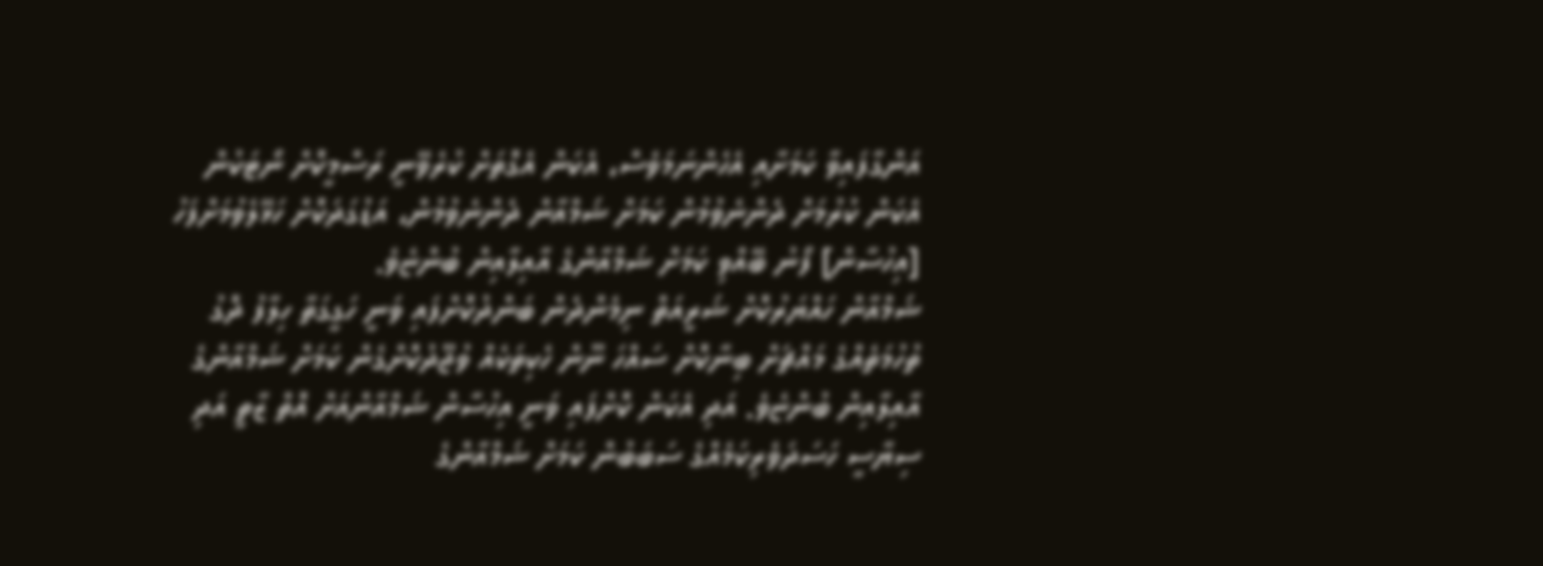އަންގާފައިވާ ކަމަށާއި އެހެންނަމަވެސް، އެކަން އެގޮތަށް ކުރެވޭނީ ރަސްމީކޮށް ނޯޓަކުން އެކަން ކުރުމަށް ދެންނެވުމުން ކަމަށް ޝަމްއާން ދެންނެވުމުން، އަޑުގަދަކޮށް ހަޅޭލެވުމަށްފަހު [އިހުސާން] ފޯނު ބޭއްވި ކަމަށް ޝަމްއާންގެ އާއިލާއިން ބުންޏެވެ.
ޝަމްއާން ހައްޔަރުކޮށް ޝަރީއަތް ނިމެންދެން ބަންދުކޮށްފައި ވަނީ ހަގީގަތާ ހިލާފު ދޮގު ތުހުމަތެއްގެ މައްޗަށް ބިނާކޮށް ސައްހަ ނޫން ހެކިތަކެއް ވުޖޫދުކޮށްގެން ކަމަށް ޝަމްއާންގެ އާއިލާއިން ބުންޏެވެ. އަދި އެކަން ކޮށްފައި ވަނީ އިހުސާން ޝަމްއާންއަށް އޮތް ޒާތީ އަދި ސިޔާސީ ހަސަދަވެރިކަމެއްގެ ސަބަބުން ކަމަށް ޝަމްއާންގެ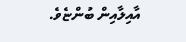އާއިލާއިން ބުންޏެވެ.